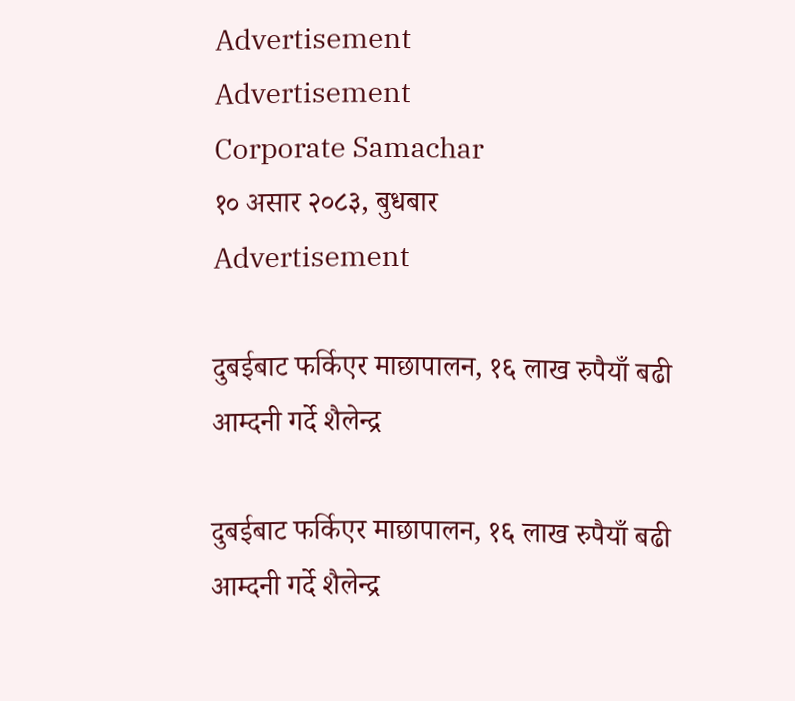Advertisement
Advertisement
Corporate Samachar
१० असार २०८३, बुधबार
Advertisement

दुबईबाट फर्किएर माछापालन, १६ लाख रुपैयाँ बढी आम्दनी गर्दे शैलेन्द्र

दुबईबाट फर्किएर माछापालन, १६ लाख रुपैयाँ बढी आम्दनी गर्दे शैलेन्द्र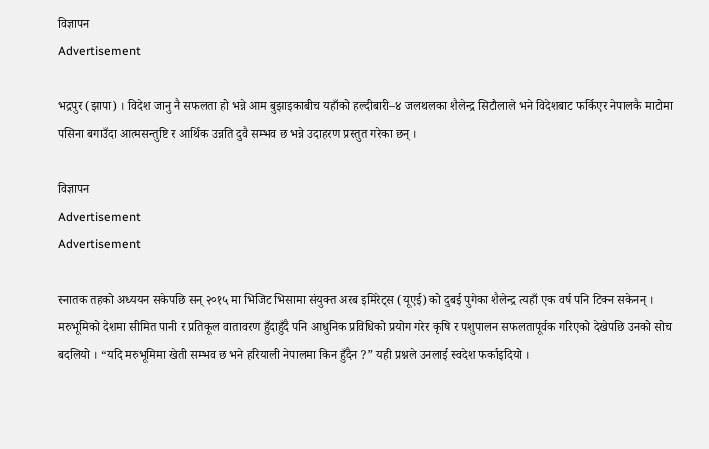विज्ञापन
Advertisement

भद्रपुर (झापा) । विदेश जानु नै सफलता हो भन्ने आम बुझाइकाबीच यहाँको हल्दीबारी–४ जलथलका शैलेन्द्र सिटौलाले भने विदेशबाट फर्किएर नेपालकै माटोमा पसिना बगाउँदा आत्मसन्तुष्टि र आर्थिक उन्नति दुवै सम्भव छ भन्ने उदाहरण प्रस्तुत गरेका छन् ।

विज्ञापन
Advertisement
Advertisement

स्नातक तहको अध्ययन सकेपछि सन् २०१५ मा भिजिट भिसामा संयुक्त अरब इमिरेट्स (यूएई) को दुबई पुगेका शैलेन्द्र त्यहाँ एक वर्ष पनि टिक्न सकेनन् । मरुभूमिको देशमा सीमित पानी र प्रतिकूल वातावरण हुँदाहुँदै पनि आधुनिक प्रविधिको प्रयोग गरेर कृषि र पशुपालन सफलतापूर्वक गरिएको देखेपछि उनको सोच बदलियो । “यदि मरुभूमिमा खेती सम्भव छ भने हरियाली नेपालमा किन हुँदैन ?” यही प्रश्नले उनलाई स्वदेश फर्काइदियो ।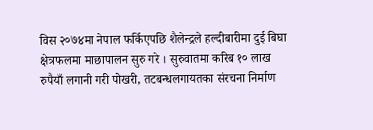विस २०७४मा नेपाल फर्किएपछि शैलेन्द्रले हल्दीबारीमा दुई बिघा क्षेत्रफलमा माछापालन सुरु गरे । सुरुवातमा करिब १० लाख रुपैयाँ लगानी गरी पोखरी, तटबन्धलगायतका संरचना निर्माण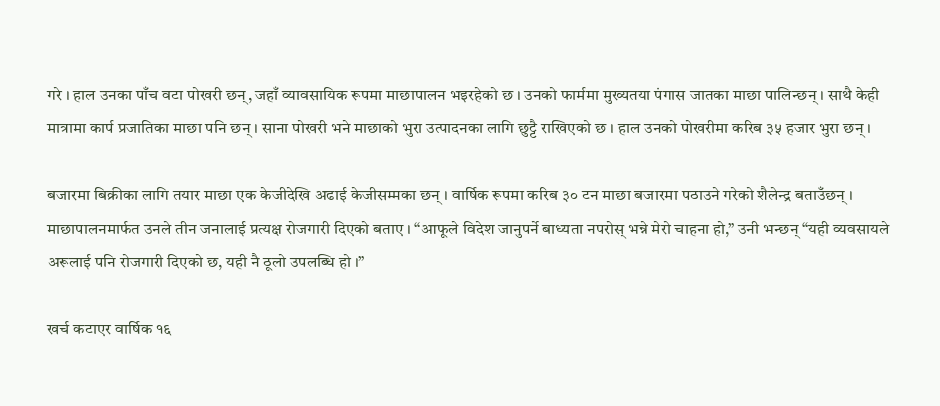गरे । हाल उनका पाँच वटा पोखरी छन्, जहाँ व्यावसायिक रूपमा माछापालन भइरहेको छ । उनको फार्ममा मुख्यतया पंगास जातका माछा पालिन्छन् । साथै केही मात्रामा कार्प प्रजातिका माछा पनि छन् । साना पोखरी भने माछाको भुरा उत्पादनका लागि छुट्टै राखिएको छ । हाल उनको पोखरीमा करिब ३५ हजार भुरा छन् ।

बजारमा बिक्रीका लागि तयार माछा एक केजीदेखि अढाई केजीसम्मका छन् । वार्षिक रूपमा करिब ३० टन माछा बजारमा पठाउने गरेको शैलेन्द्र बताउँछन् । माछापालनमार्फत उनले तीन जनालाई प्रत्यक्ष रोजगारी दिएको बताए । “आफूले विदेश जानुपर्ने बाध्यता नपरोस् भन्ने मेरो चाहना हो,” उनी भन्छन् “यही व्यवसायले अरूलाई पनि रोजगारी दिएको छ, यही नै ठूलो उपलब्धि हो ।”

खर्च कटाएर वार्षिक १६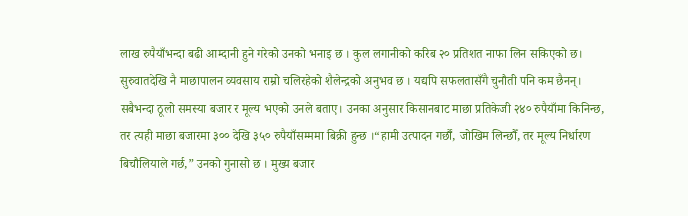लाख रुपैयाँभन्दा बढी आम्दानी हुने गरेको उनको भनाइ छ । कुल लगानीको करिब २० प्रतिशत नाफा लिन सकिएको छ। सुरुवातदेखि नै माछापालन व्यवसाय राम्रो चलिरहेको शैलेन्द्रको अनुभव छ । यद्यपि सफलतासँगै चुनौती पनि कम छैनन्। सबैभन्दा ठूलो समस्या बजार र मूल्य भएको उनले बताए। उनका अनुसार किसानबाट माछा प्रतिकेजी २४० रुपैयाँमा किनिन्छ, तर त्यही माछा बजारमा ३०० देखि ३५० रुपैयाँसम्ममा बिक्री हुन्छ ।“हामी उत्पादन गर्छौं, जोखिम लिन्छौँ, तर मूल्य निर्धारण बिचौलियाले गर्छ,” उनको गुनासो छ । मुख्य बजार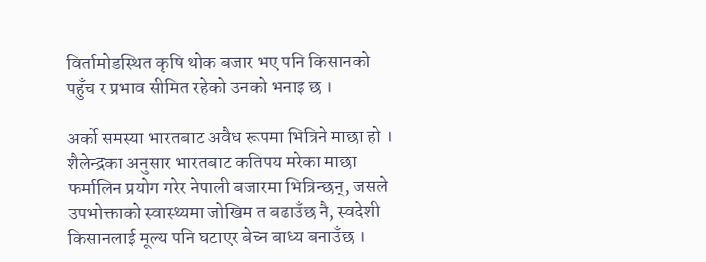विर्तामोडस्थित कृषि थोक बजार भए पनि किसानको पहुँच र प्रभाव सीमित रहेको उनको भनाइ छ ।

अर्को समस्या भारतबाट अवैध रूपमा भित्रिने माछा हो । शैलेन्द्रका अनुसार भारतबाट कतिपय मरेका माछा फर्मालिन प्रयोग गरेर नेपाली बजारमा भित्रिन्छन्, जसले उपभोक्ताको स्वास्थ्यमा जोखिम त बढाउँछ नै, स्वदेशी किसानलाई मूल्य पनि घटाएर बेच्न बाध्य बनाउँछ ।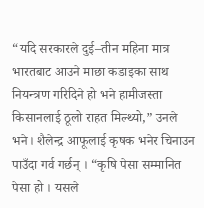“यदि सरकारले दुई–तीन महिना मात्र भारतबाट आउने माछा कडाइका साथ नियन्त्रण गरिदिने हो भने हामीजस्ता किसानलाई ठूलो राहत मिल्थ्यो,” उनले भने। शैलेन्द्र आफूलाई कृषक भनेर चिनाउन पाउँदा गर्व गर्छन् । “कृषि पेसा सम्मानित पेसा हो । यसले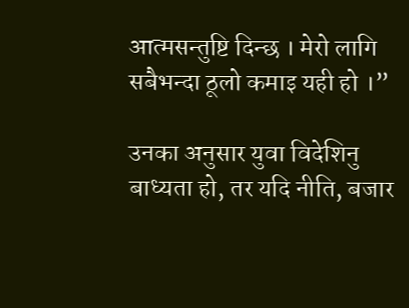आत्मसन्तुष्टि दिन्छ । मेरो लागि सबैभन्दा ठूलो कमाइ यही हो ।”

उनका अनुसार युवा विदेशिनु बाध्यता हो, तर यदि नीति, बजार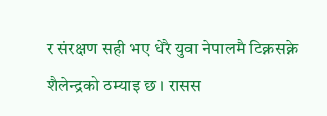र संरक्षण सही भए धेरै युवा नेपालमै टिक्नसक्ने शैलेन्द्रको ठम्याइ छ । रासस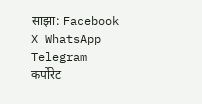साझा: Facebook X WhatsApp Telegram
कर्पोरेट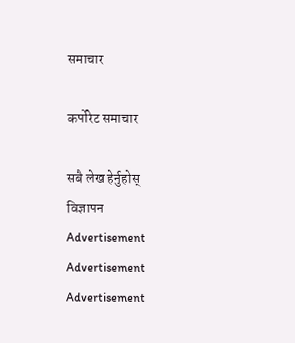समाचार

कर्पोरेट समाचार

सबै लेख हेर्नुहोस्
विज्ञापन
Advertisement
Advertisement
Advertisement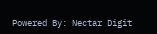Powered By: Nectar Digit